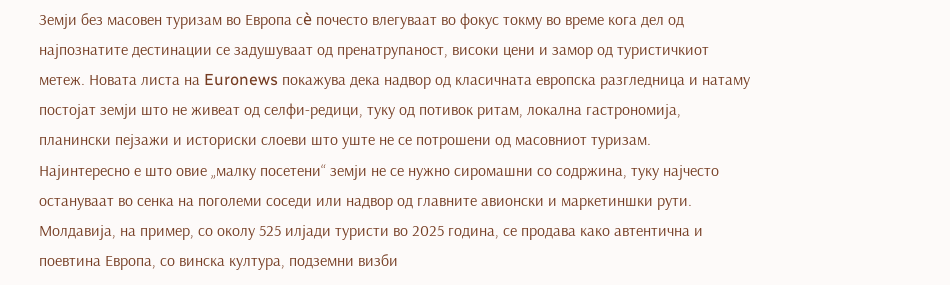Земји без масовен туризам во Европа сè почесто влегуваат во фокус токму во време кога дел од најпознатите дестинации се задушуваат од пренатрупаност, високи цени и замор од туристичкиот метеж. Новата листа на Euronews покажува дека надвор од класичната европска разгледница и натаму постојат земји што не живеат од селфи-редици, туку од потивок ритам, локална гастрономија, планински пејзажи и историски слоеви што уште не се потрошени од масовниот туризам.
Најинтересно е што овие „малку посетени“ земји не се нужно сиромашни со содржина, туку најчесто остануваат во сенка на поголеми соседи или надвор од главните авионски и маркетиншки рути. Молдавија, на пример, со околу 525 илјади туристи во 2025 година, се продава како автентична и поевтина Европа, со винска култура, подземни визби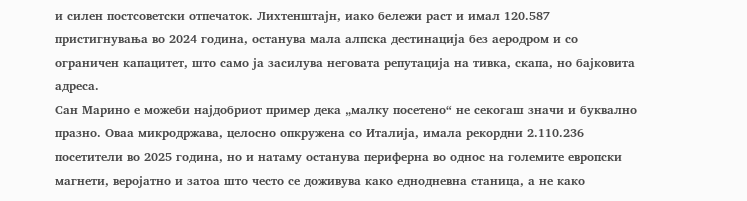и силен постсоветски отпечаток. Лихтенштајн, иако бележи раст и имал 120.587 пристигнувања во 2024 година, останува мала алпска дестинација без аеродром и со ограничен капацитет, што само ја засилува неговата репутација на тивка, скапа, но бајковита адреса.
Сан Марино е можеби најдобриот пример дека „малку посетено“ не секогаш значи и буквално празно. Оваа микродржава, целосно опкружена со Италија, имала рекордни 2.110.236 посетители во 2025 година, но и натаму останува периферна во однос на големите европски магнети, веројатно и затоа што често се доживува како еднодневна станица, а не како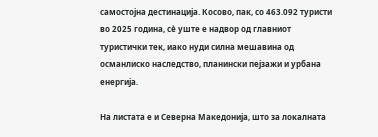самостојна дестинација. Косово, пак, со 463.092 туристи во 2025 година, сè уште е надвор од главниот туристички тек, иако нуди силна мешавина од османлиско наследство, планински пејзажи и урбана енергија.

На листата е и Северна Македонија, што за локалната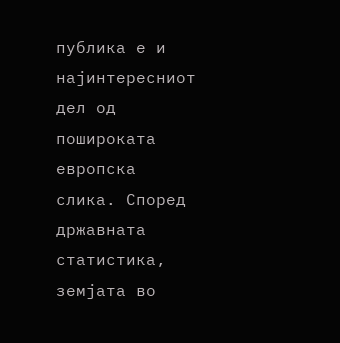публика е и најинтересниот дел од пошироката европска слика. Според државната статистика, земјата во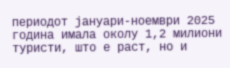периодот јануари-ноември 2025 година имала околу 1,2 милиони туристи, што е раст, но и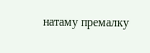натаму премалку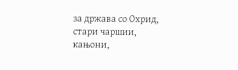за држава со Охрид, стари чаршии, кањони,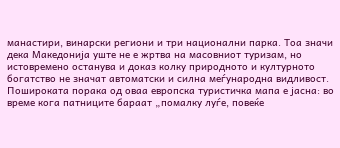манастири, винарски региони и три национални парка. Тоа значи дека Македонија уште не е жртва на масовниот туризам, но истовремено останува и доказ колку природното и културното богатство не значат автоматски и силна меѓународна видливост.
Пошироката порака од оваа европска туристичка мапа е јасна: во време кога патниците бараат „помалку луѓе, повеќе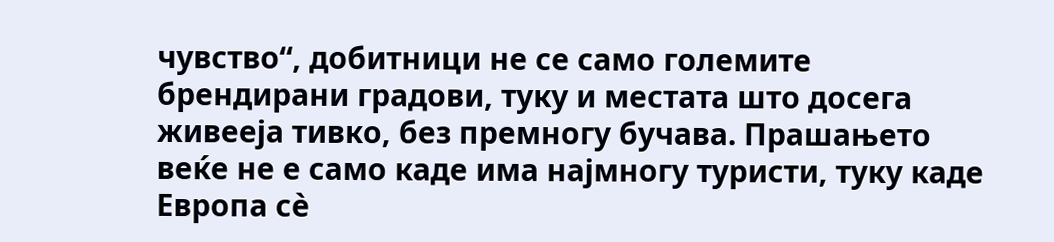чувство“, добитници не се само големите брендирани градови, туку и местата што досега живееја тивко, без премногу бучава. Прашањето веќе не е само каде има најмногу туристи, туку каде Европа сè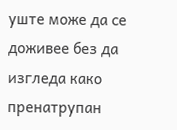уште може да се доживее без да изгледа како пренатрупан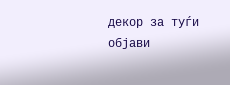декор за туѓи објави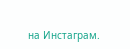на Инстаграм.